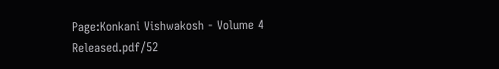Page:Konkani Vishwakosh - Volume 4 Released.pdf/52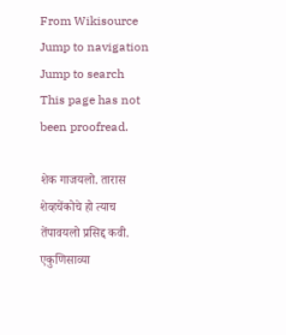From Wikisource
Jump to navigation Jump to search
This page has not been proofread.

शेक गाजयलो. तारास शेव्हचेंकोचे हो त्याच तेंपावयलो प्रसिद्द कवी. एकुणिसाव्या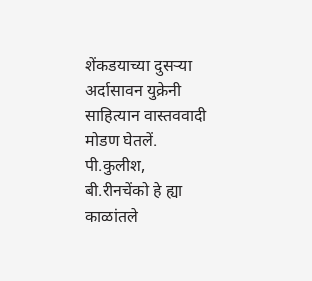शेंकडयाच्या दुसऱ्या अर्दासावन युक्रेनी साहित्यान वास्तववादी मोडण घेतलें. पी.कुलीश, बी.रीनचेंको हे ह्या काळांतले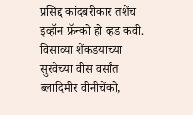प्रसिद्द कांदबरीकार तशेंच इव्हॉन फ्रॅन्को हो व्हड कवी. विसाव्या शेंकडयाच्या सुरवेच्या वीस वर्सांत ब्लादिमीर वीनीचेंको,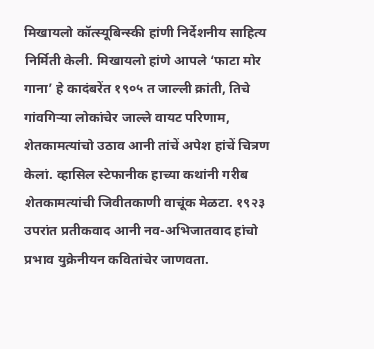मिखायलो कॉत्स्यूबिन्स्की हांणी निर्देशनीय साहित्य निर्मिती केली. मिखायलो हांणे आपले ‘फाटा मोर गाना’ हे कादंबरेंत १९०५ त जाल्ली क्रांती, तिचे गांवगिऱ्या लोकांचेर जाल्ले वायट परिणाम, शेतकामत्यांचो उठाव आनी तांचें अपेश हांचें चित्रण केलां. व्हासिल स्टेफानीक हाच्या कथांनी गरीब शेतकामत्यांची जिवीतकाणी वाचूंक मेळटा. १९२३ उपरांत प्रतीकवाद आनी नव-अभिजातवाद हांचो प्रभाव युक्रेनीयन कवितांचेर जाणवता.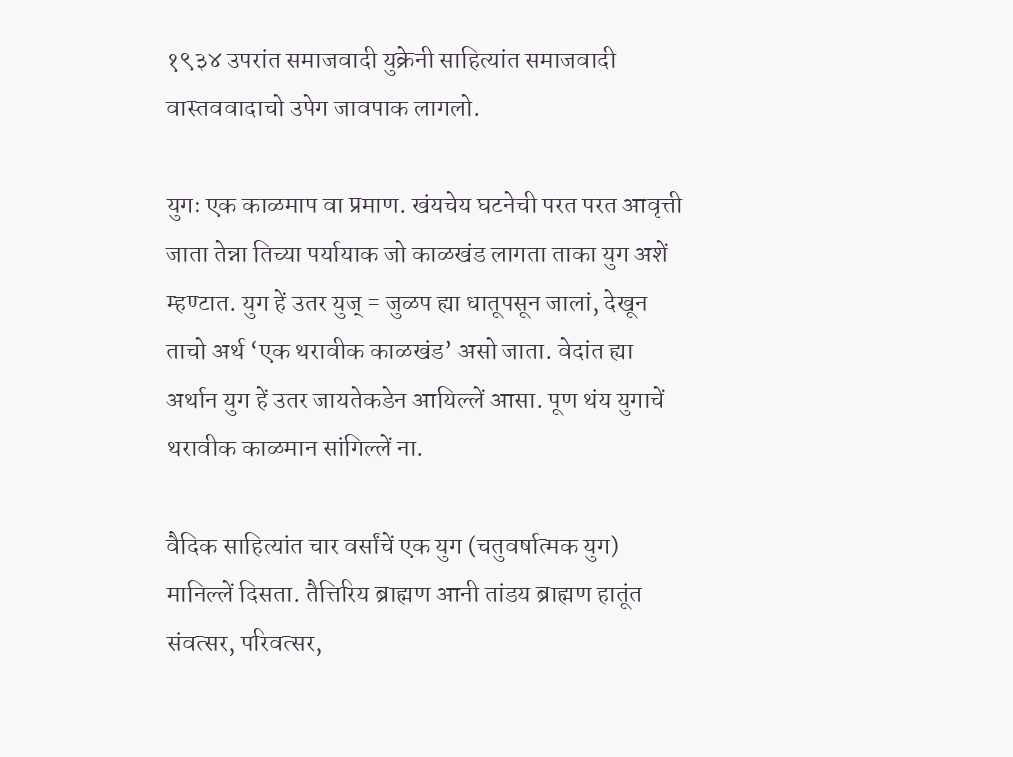१९३४ उपरांत समाजवादी युक्रेनी साहित्यांत समाजवादी वास्तववादाचो उपेग जावपाक लागलो.

युगः एक काळमाप वा प्रमाण. खंयचेय घटनेची परत परत आवृत्ती जाता तेन्ना तिच्या पर्यायाक जो काळखंड लागता ताका युग अशें म्हण्टात. युग हें उतर युज् = जुळप ह्या धातूपसून जालां, देखून ताचो अर्थ ‘एक थरावीक काळखंड’ असो जाता. वेदांत ह्या अर्थान युग हें उतर जायतेकडेन आयिल्लें आसा. पूण थंय युगाचें थरावीक काळमान सांगिल्लें ना.

वैदिक साहित्यांत चार वर्सांचें एक युग (चतुवर्षात्मक युग) मानिल्लें दिसता. तैत्तिरिय ब्राह्मण आनी तांडय ब्राह्मण हातूंत संवत्सर, परिवत्सर,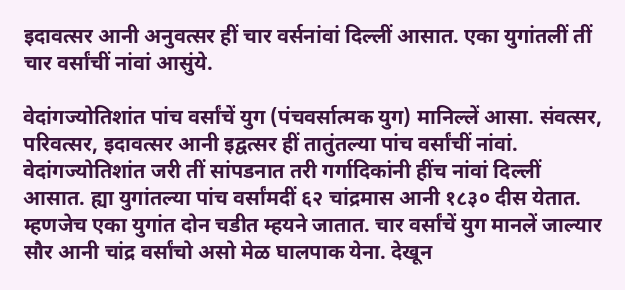इदावत्सर आनी अनुवत्सर हीं चार वर्सनांवां दिल्लीं आसात. एका युगांतलीं तीं चार वर्सांचीं नांवां आसुंये.

वेदांगज्योतिशांत पांच वर्सांचें युग (पंचवर्सात्मक युग) मानिल्लें आसा. संवत्सर, परिवत्सर, इदावत्सर आनी इद्वत्सर हीं तातुंतल्या पांच वर्सांचीं नांवां. वेदांगज्योतिशांत जरी तीं सांपडनात तरी गर्गादिकांनी हींच नांवां दिल्लीं आसात. ह्या युगांतल्या पांच वर्सांमदीं ६२ चांद्रमास आनी १८३० दीस येतात. म्हणजेच एका युगांत दोन चडीत म्हयने जातात. चार वर्सांचें युग मानलें जाल्यार सौर आनी चांद्र वर्सांचो असो मेळ घालपाक येना. देखून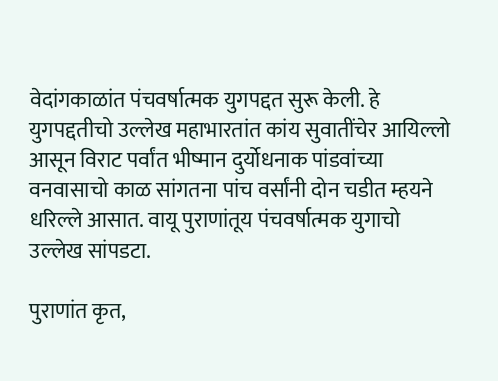वेदांगकाळांत पंचवर्षात्मक युगपद्दत सुरू केली. हे युगपद्दतीचो उल्लेख महाभारतांत कांय सुवातींचेर आयिल्लो आसून विराट पर्वांत भीष्मान दुर्योधनाक पांडवांच्या वनवासाचो काळ सांगतना पांच वर्सांनी दोन चडीत म्हयने धरिल्ले आसात. वायू पुराणांतूय पंचवर्षात्मक युगाचो उल्लेख सांपडटा.

पुराणांत कृत,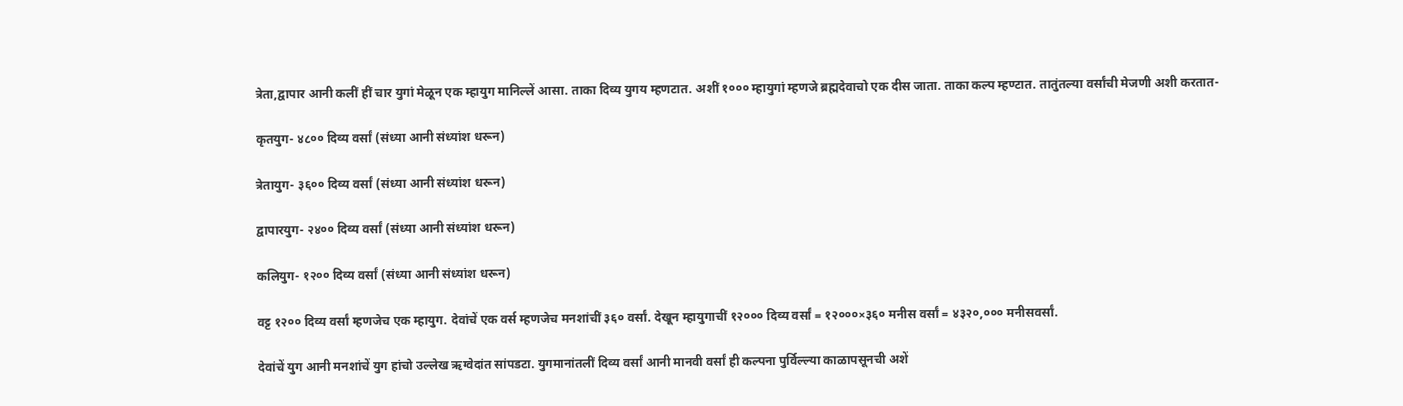त्रेता,द्वापार आनी कलीं हीं चार युगां मेळून एक म्हायुग मानिल्लें आसा. ताका दिव्य युगय म्हणटात. अशीं १००० म्हायुगां म्हणजे ब्रह्मदेवाचो एक दीस जाता. ताका कल्प म्हण्टात. तातुंतल्या वर्सांची मेजणी अशी करतात-

कृतयुग- ४८०० दिव्य वर्सां (संध्या आनी संध्यांश धरून)

त्रेतायुग- ३६०० दिव्य वर्सां (संध्या आनी संध्यांश धरून)

द्वापारयुग- २४०० दिव्य वर्सां (संध्या आनी संध्यांश धरून)

कलियुग- १२०० दिव्य वर्सां (संध्या आनी संध्यांश धरून)

वट्ट १२०० दिव्य वर्सां म्हणजेच एक म्हायुग. देवांचें एक वर्स म्हणजेच मनशांचीं ३६० वर्सां. देखून म्हायुगाचीं १२००० दिव्य वर्सां = १२०००×३६० मनीस वर्सां = ४३२०,००० मनीसवर्सां.

देवांचें युग आनी मनशांचें युग हांचो उल्लेख ऋग्वेदांत सांपडटा. युगमानांतलीं दिव्य वर्सां आनी मानवी वर्सां ही कल्पना पुर्विल्ल्या काळापसूनची अशें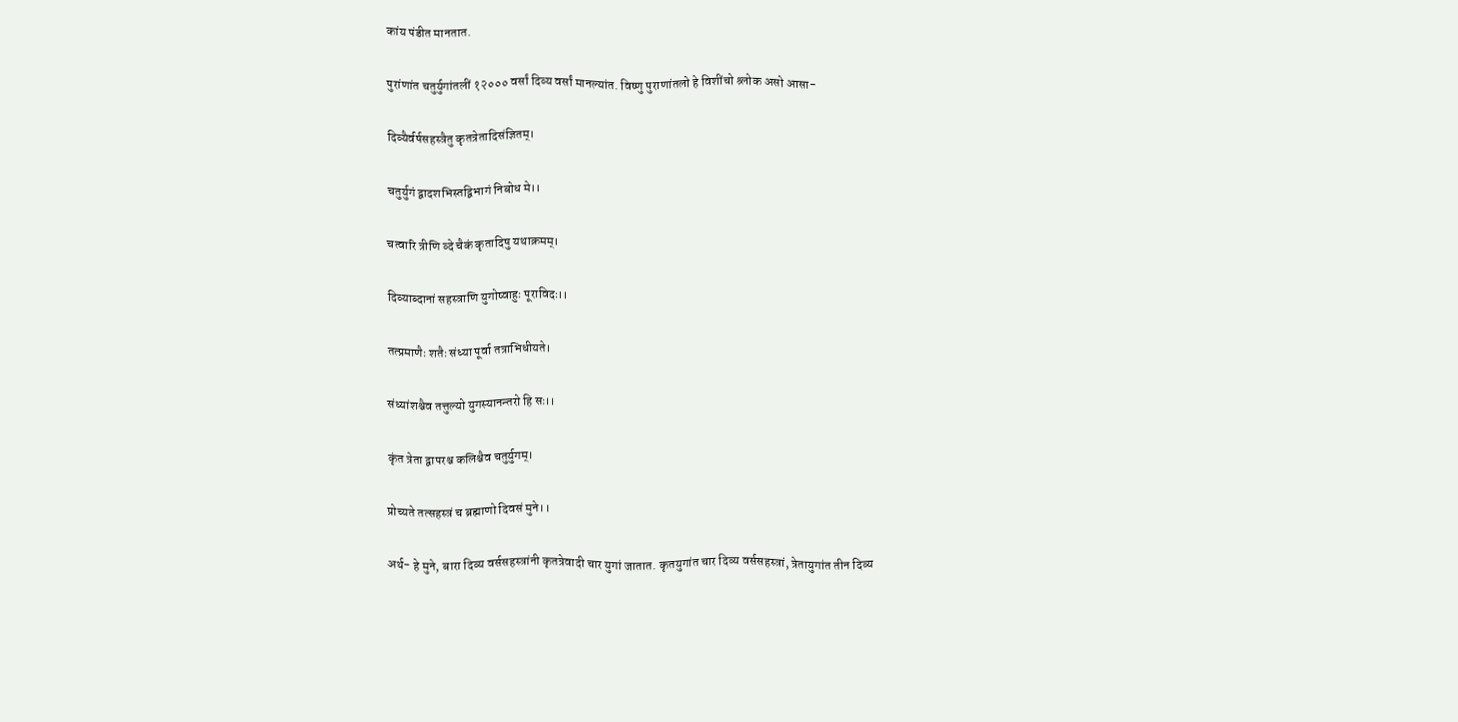कांय पंडीत मानतात.

पुरांणांत चतुर्युगांतलीं १२००० वर्सां दिव्य वर्सां मानल्यांत. विष्णु पुराणांतलो हे विशींचो श्र्लोक असो आसा-

दिव्यैर्वर्षसहस्त्रैतु कृतत्रेतादिसंज्ञितम्।

चतुर्युगं द्वादशभिस्तद्विभागं निबोध मे।।

चत्वारि त्रीणि व्दे चैकं कृतादिषु यथाक्रमम्।

दिव्याब्दानां सहस्त्राणि युगोष्वाहुः पूराविदः।।

तत्प्रमाणैः शतैः संध्या पूर्वा तत्राभिधीयते।

संध्यांशश्चैव तत्तुल्यो युगस्यानन्तरो हि सः।।

कृंत त्रेता द्वापरश्च कलिश्चैव चतुर्युगम्।

प्रोच्यते तत्सहस्त्रं च ब्रह्माणो दिवसं मुने।।

अर्थ- हे मुने, बारा दिव्य वर्ससहस्त्रांनी कृतत्रेवादी चार युगां जातात. कृतयुगांत चार दिव्य वर्ससहस्त्रां, त्रेतायुगांत तीन दिव्य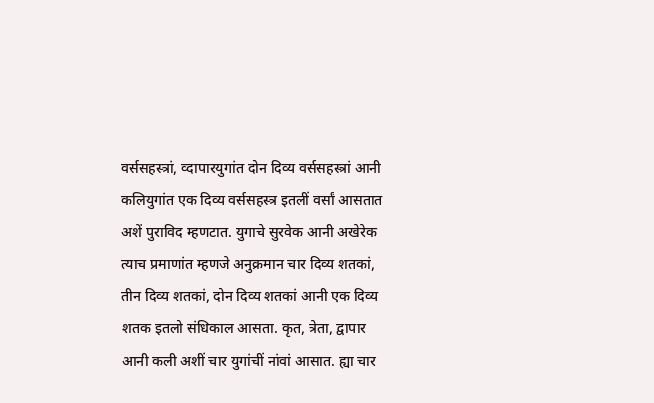वर्ससहस्त्रां, व्दापारयुगांत दोन दिव्य वर्ससहस्त्रां आनी कलियुगांत एक दिव्य वर्ससहस्त्र इतलीं वर्सां आसतात अशें पुराविद म्हणटात. युगाचे सुरवेक आनी अखेरेक त्याच प्रमाणांत म्हणजे अनुक्रमान चार दिव्य शतकां, तीन दिव्य शतकां, दोन दिव्य शतकां आनी एक दिव्य शतक इतलो संधिकाल आसता. कृत, त्रेता, द्वापार आनी कली अशीं चार युगांचीं नांवां आसात. ह्या चार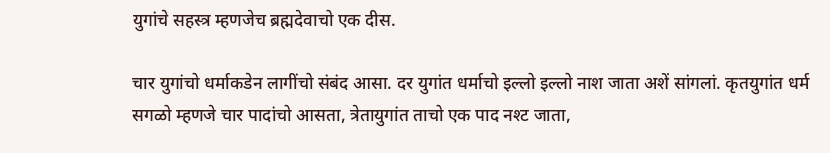युगांचे सहस्त्र म्हणजेच ब्रह्मदेवाचो एक दीस.

चार युगांचो धर्माकडेन लागींचो संबंद आसा. दर युगांत धर्माचो इल्लो इल्लो नाश जाता अशें सांगलां. कृतयुगांत धर्म सगळो म्हणजे चार पादांचो आसता, त्रेतायुगांत ताचो एक पाद नश्ट जाता,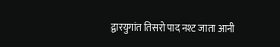द्वारयुगांत तिसरो पाद नश्ट जाता आनी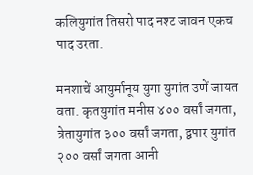कलियुगांत तिसरो पाद नश्ट जावन एकच पाद उरता.

मनशाचें आयुर्मानूय युगा युगांत उणें जायत वता. कृतयुगांत मनीस ४०० वर्सां जगता, त्रेतायुगांत ३०० वर्सां जगता, द्वपार युगांत २०० वर्सां जगता आनी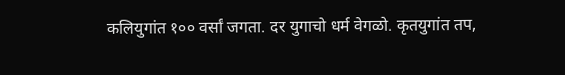कलियुगांत १०० वर्सां जगता. दर युगाचो धर्म वेगळो. कृतयुगांत तप,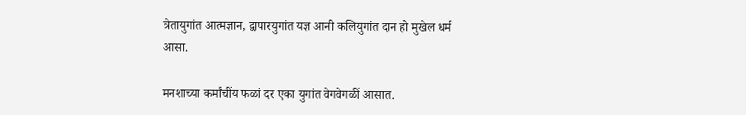त्रेतायुगांत आत्मज्ञान, द्वापारयुगांत यज्ञ आनी कलियुगांत दान हो मुखेल धर्म आसा.

मनशाच्या कर्मांचींय फळां दर एका युगांत वेगवेगळीं आसात.